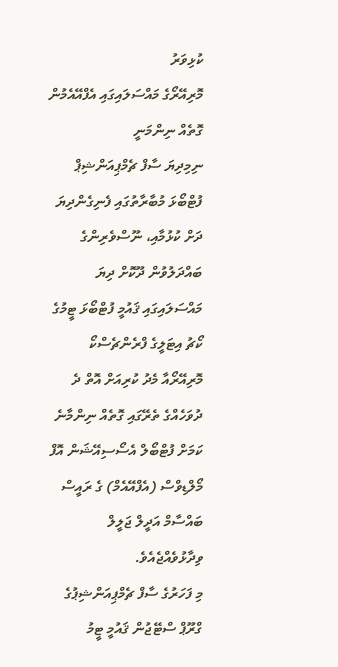ކުޅިވަރު
މޮރިއޭރޯގެ މައްސަލައިގައި އެފްއޭއެމުން ގޮތެއް ނިންމަނީ
ނިމިދިޔަ ސާފް ޗެމްޕިއަންޝިޕް ފުޓްބޯޅަ މުބާރާތުގައި ފެނިގެންދިޔަ ދަށް ކުޅުމާއި، ނޫސްވެރިންގެ ބައްދަލުވުން ދޫކޮށް ދިޔަ މައްސަލައިގައި ޤައުމީ ފުޓްބޯޅަ ޓީމުގެ ކޯޗު އިޓަލީގެ ފްރެންޗެސްކޯ މޮރިއޭރޯއާ މެދު ކުރިއަށް އޮތް ދެ ދުވަހެއްގެ ތެރޭގައި ގޮތެއް ނިންމާނެ ކަމަށް ފުޓްބޯލް އެސޯސިއޭޝަން އޮފް މޯލްޑިވްސް (އެފްއޭއެމް) ގެ ރައީސް ބައްސާމް އަދީލް ޖަލީލް ވިދާޅުވެއްޖެއެވެ.
މި ފަހަރުގެ ސާފް ޗެމްޕިއަންޝިޕުގެ ގްރޫޕް ސްޓޭޖުން ޤައުމީ ޓީމު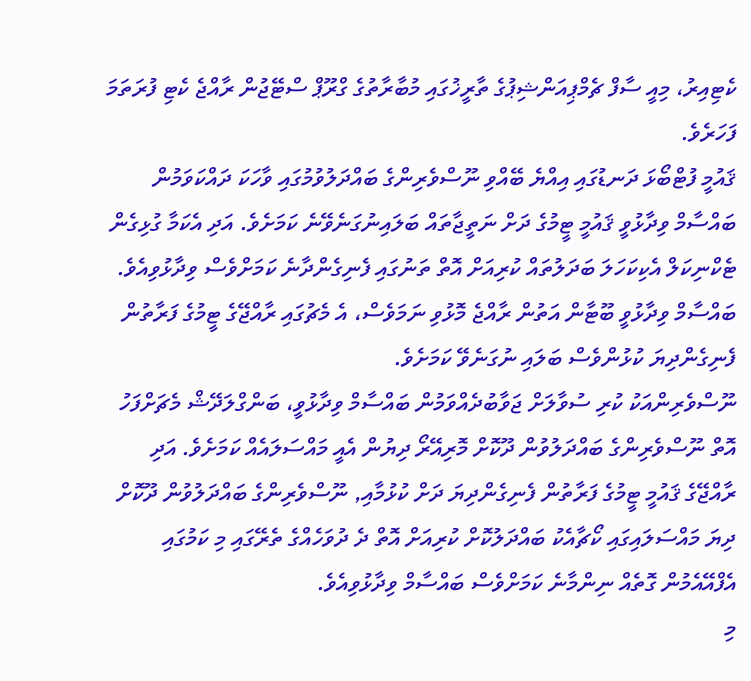ކެޓިއިރު، މިއީ ސާފް ޗެމްޕިއަންޝިޕުގެ ތާރީޚުގައި މުބާރާތުގެ ގްރޫޕް ސްޓޭޖުން ރާއްޖެ ކެޓި ފުރަތަމަ ފަހަރެވެ.
ޤައުމީ ފުޓްބޯޅަ ދަނޑުގައި އިއްޔެ ބޭއްވި ނޫސްވެރިންގެ ބައްދަލުވުމުގައި ވާހަކަ ދައްކަވަމުން ބައްސާމް ވިދާޅުވީ ޤައުމީ ޓީމުގެ ދަށް ނަތީޖާތައް ބަލައިނުގަނެވޭނެ ކަމަށެވެ. އަދި އެކަމާ ގުޅިގެން ޓެކްނިކަލް އެކިކަހަލަ ބަދަލުތައް ކުރިއަށް އޮތް ތަނުގައި ފެނިގެންދާނެ ކަމަށްވެސް ވިދާޅުވިއެވެ. ބައްސާމް ވިދާޅުވީ ބޫޓާން އަތުން ރާއްޖެ މޮޅުވި ނަމަވެސް، އެ މެޗުގައި ރާއްޖޭގެ ޓީމުގެ ފަރާތުން ފެނިގެންދިޔަ ކުޅުންވެސް ބަލައި ނުގަނެވޭ ކަމަށެވެ.
ނޫސްވެރިންއަކު ކުރި ސުވާލަށް ޖަވާބުދެއްވަމުން ބައްސާމް ވިދާޅުވީ، ބަންގްލަދޭޝް މެޗަށްފަހު އޮތް ނޫސްވެރިންގެ ބައްދަލުވުން ދޫކޮށް މޮރިއޭރޯ ދިޔުން އެއީ މައްސަލައެއް ކަމަށެވެ. އަދި ރާއްޖޭގެ ޤައުމީ ޓީމުގެ ފަރާތުން ފެނިގެންދިޔަ ދަށް ކުޅުމާއި, ނޫސްވެރިންގެ ބައްދަލުވުން ދޫކޮށް ދިޔަ މައްސަލައިގައި ކޯޗާއެކު ބައްދަލުކޮށް ކުރިއަށް އޮތް ދެ ދުވަހެއްގެ ތެރޭގައި މި ކަމުގައި އެފްއޭއެމުން ގޮތެއް ނިންމާނެ ކަމަށްވެސް ބައްސާމް ވިދާޅުވިއެވެ.
މި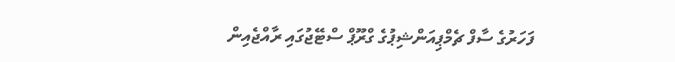ފަހަރުގެ ސާފް ޗެމްޕިއަންޝިޕުގެ ގްރޫޕް ސްޓޭޖުގައި ރާއްޖެއިން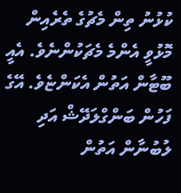ކުޅުނު ތިން މެޗުގެ ތެރެއިން މޮޅުވީ އެންމެ މެޗަކުންނެވެ. އެއީ ބޫޓާން އަތުން އެކަންޏެވެ. އޭގެ ފަހުން ބަންގްލަދޭޝް އަދި ލުބުނާން އަތުން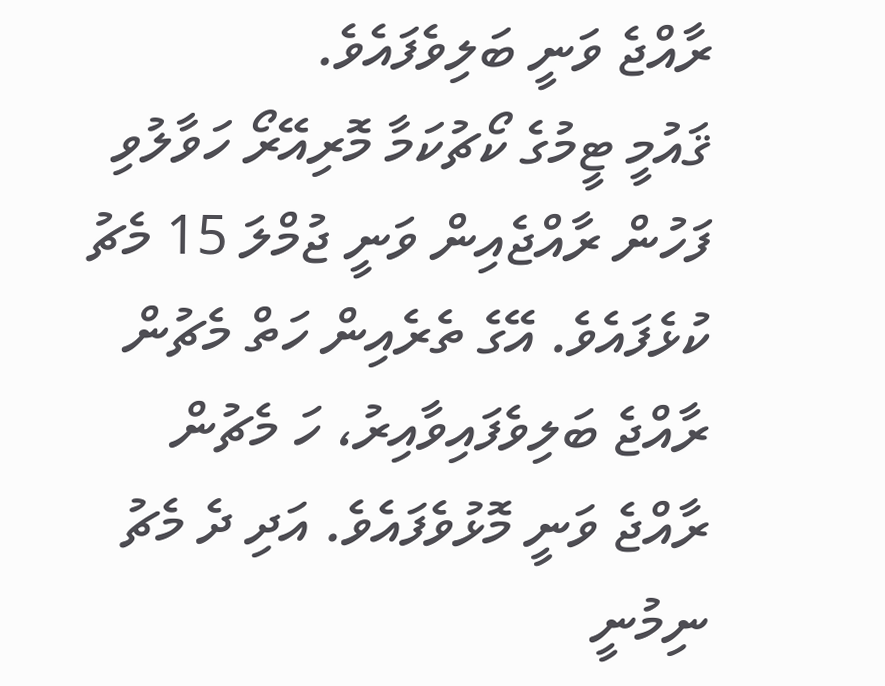ރާއްޖެ ވަނީ ބަލިވެފައެވެ.
ޤައުމީ ޓީމުގެ ކޯޗުކަމާ މޮރިއޭރޯ ހަވާލުވި ފަހުން ރާއްޖެއިން ވަނީ ޖުމްލަ 15 މެޗު ކުޅެފައެވެ. އޭގެ ތެރެއިން ހަތް މެޗުން ރާއްޖެ ބަލިވެފައިވާއިރު، ހަ މެޗުން ރާއްޖެ ވަނީ މޮޅުވެފައެވެ. އަދި ދެ މެޗު ނިމުނީ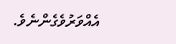އެއްވަރުވެގެންނެވެ.